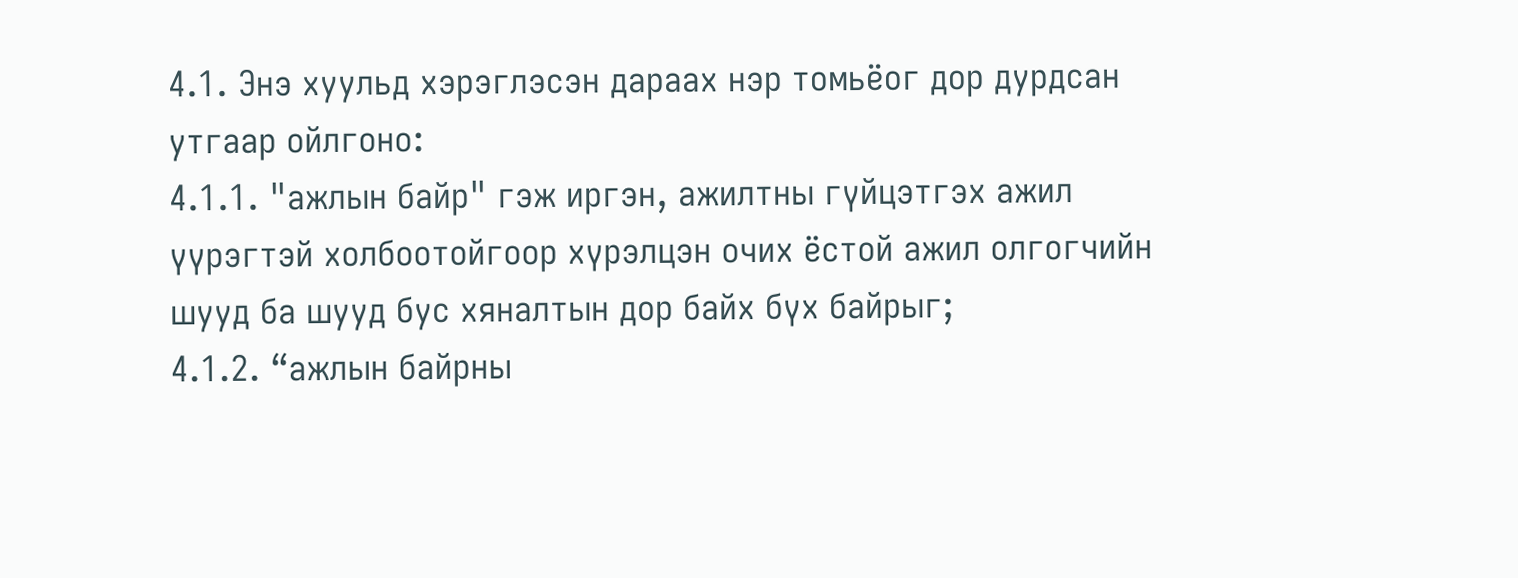4.1. Энэ хуульд хэрэглэсэн дараах нэр томьёог дор дурдсан утгаар ойлгоно:
4.1.1. "ажлын байр" гэж иргэн, ажилтны гүйцэтгэх ажил үүрэгтэй холбоотойгоор хүрэлцэн очих ёстой ажил олгогчийн шууд ба шууд бус хяналтын дор байх бүх байрыг;
4.1.2. “ажлын байрны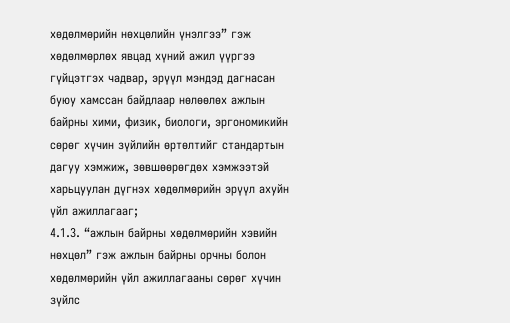хөдөлмөрийн нөхцөлийн үнэлгээ” гэж хөдөлмөрлөх явцад хүний ажил үүргээ гүйцэтгэх чадвар, эрүүл мэндэд дагнасан буюу хамссан байдлаар нөлөөлөх ажлын байрны хими, физик, биологи, эргономикийн сөрөг хүчин зүйлийн өртөлтийг стандартын дагуу хэмжиж, зөвшөөрөгдөх хэмжээтэй харьцуулан дүгнэх хөдөлмөрийн эрүүл ахуйн үйл ажиллагааг;
4.1.3. “ажлын байрны хөдөлмөрийн хэвийн нөхцөл” гэж ажлын байрны орчны болон хөдөлмөрийн үйл ажиллагааны сөрөг хүчин зүйлс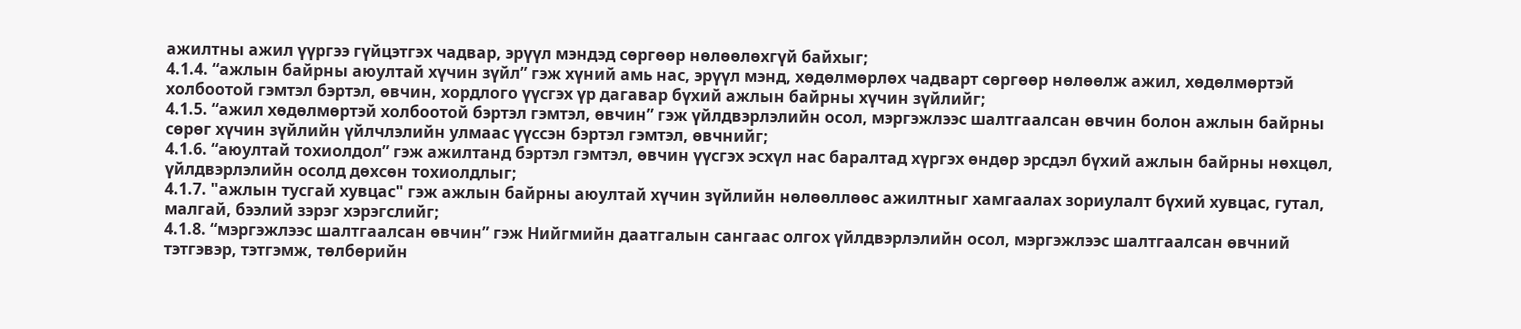ажилтны ажил үүргээ гүйцэтгэх чадвар, эрүүл мэндэд сөргөөр нөлөөлөхгүй байхыг;
4.1.4. “ажлын байрны аюултай хүчин зүйл” гэж хүний амь нас, эрүүл мэнд, хөдөлмөрлөх чадварт сөргөөр нөлөөлж ажил, хөдөлмөртэй холбоотой гэмтэл бэртэл, өвчин, хордлого үүсгэх үр дагавар бүхий ажлын байрны хүчин зүйлийг;
4.1.5. “ажил хөдөлмөртэй холбоотой бэртэл гэмтэл, өвчин” гэж үйлдвэрлэлийн осол, мэргэжлээс шалтгаалсан өвчин болон ажлын байрны сөрөг хүчин зүйлийн үйлчлэлийн улмаас үүссэн бэртэл гэмтэл, өвчнийг;
4.1.6. “аюултай тохиолдол” гэж ажилтанд бэртэл гэмтэл, өвчин үүсгэх эсхүл нас баралтад хүргэх өндөр эрсдэл бүхий ажлын байрны нөхцөл, үйлдвэрлэлийн осолд дөхсөн тохиолдлыг;
4.1.7. "ажлын тусгай хувцас" гэж ажлын байрны аюултай хүчин зүйлийн нөлөөллөөс ажилтныг хамгаалах зориулалт бүхий хувцас, гутал, малгай, бээлий зэрэг хэрэгслийг;
4.1.8. “мэргэжлээс шалтгаалсан өвчин” гэж Нийгмийн даатгалын сангаас олгох үйлдвэрлэлийн осол, мэргэжлээс шалтгаалсан өвчний тэтгэвэр, тэтгэмж, төлбөрийн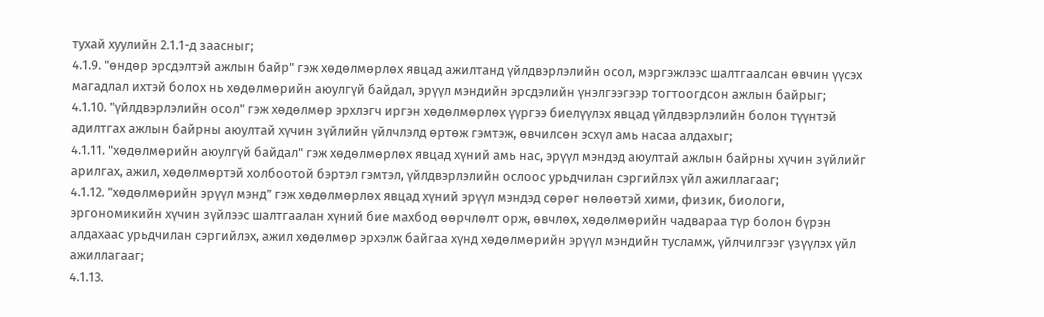тухай хуулийн 2.1.1-д заасныг;
4.1.9. "өндөр эрсдэлтэй ажлын байр" гэж хөдөлмөрлөх явцад ажилтанд үйлдвэрлэлийн осол, мэргэжлээс шалтгаалсан өвчин үүсэх магадлал ихтэй болох нь хөдөлмөрийн аюулгүй байдал, эрүүл мэндийн эрсдэлийн үнэлгээгээр тогтоогдсон ажлын байрыг;
4.1.10. "үйлдвэрлэлийн осол" гэж хөдөлмөр эрхлэгч иргэн хөдөлмөрлөх үүргээ биелүүлэх явцад үйлдвэрлэлийн болон түүнтэй адилтгах ажлын байрны аюултай хүчин зүйлийн үйлчлэлд өртөж гэмтэж, өвчилсөн эсхүл амь насаа алдахыг;
4.1.11. "хөдөлмөрийн аюулгүй байдал" гэж хөдөлмөрлөх явцад хүний амь нас, эрүүл мэндэд аюултай ажлын байрны хүчин зүйлийг арилгах, ажил, хөдөлмөртэй холбоотой бэртэл гэмтэл, үйлдвэрлэлийн ослоос урьдчилан сэргийлэх үйл ажиллагааг;
4.1.12. ”хөдөлмөрийн эрүүл мэнд” гэж хөдөлмөрлөх явцад хүний эрүүл мэндэд сөрөг нөлөөтэй хими, физик, биологи, эргономикийн хүчин зүйлээс шалтгаалан хүний бие махбод өөрчлөлт орж, өвчлөх, хөдөлмөрийн чадвараа түр болон бүрэн алдахаас урьдчилан сэргийлэх, ажил хөдөлмөр эрхэлж байгаа хүнд хөдөлмөрийн эрүүл мэндийн тусламж, үйлчилгээг үзүүлэх үйл ажиллагааг;
4.1.13.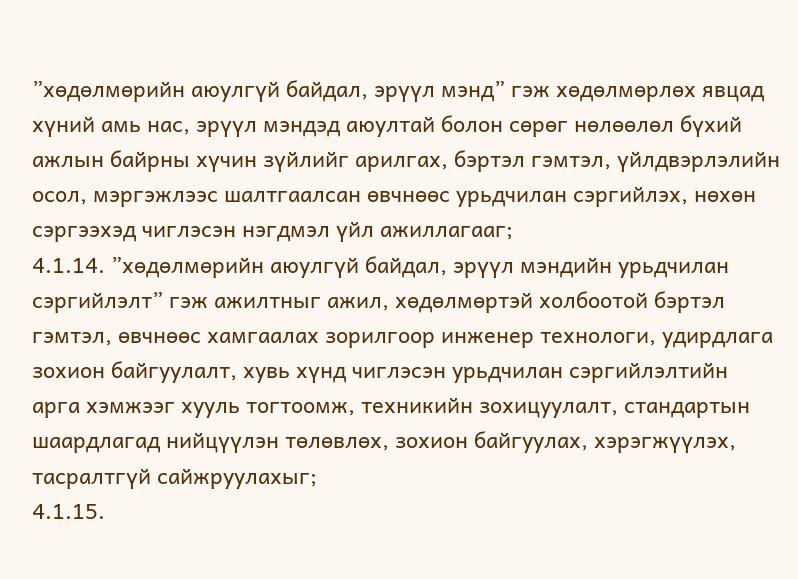”хөдөлмөрийн аюулгүй байдал, эрүүл мэнд” гэж хөдөлмөрлөх явцад хүний амь нас, эрүүл мэндэд аюултай болон сөрөг нөлөөлөл бүхий ажлын байрны хүчин зүйлийг арилгах, бэртэл гэмтэл, үйлдвэрлэлийн осол, мэргэжлээс шалтгаалсан өвчнөөс урьдчилан сэргийлэх, нөхөн сэргээхэд чиглэсэн нэгдмэл үйл ажиллагааг;
4.1.14. ”хөдөлмөрийн аюулгүй байдал, эрүүл мэндийн урьдчилан сэргийлэлт” гэж ажилтныг ажил, хөдөлмөртэй холбоотой бэртэл гэмтэл, өвчнөөс хамгаалах зорилгоор инженер технологи, удирдлага зохион байгуулалт, хувь хүнд чиглэсэн урьдчилан сэргийлэлтийн арга хэмжээг хууль тогтоомж, техникийн зохицуулалт, стандартын шаардлагад нийцүүлэн төлөвлөх, зохион байгуулах, хэрэгжүүлэх, тасралтгүй сайжруулахыг;
4.1.15.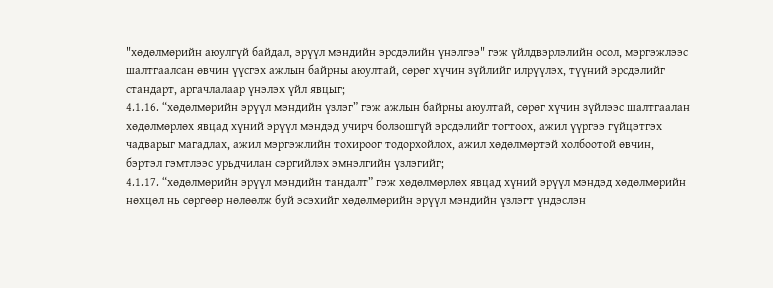"хөдөлмөрийн аюулгүй байдал, эрүүл мэндийн эрсдэлийн үнэлгээ" гэж үйлдвэрлэлийн осол, мэргэжлээс шалтгаалсан өвчин үүсгэх ажлын байрны аюултай, сөрөг хүчин зүйлийг илрүүлэх, түүний эрсдэлийг стандарт, аргачлалаар үнэлэх үйл явцыг;
4.1.16. “хөдөлмөрийн эрүүл мэндийн үзлэг” гэж ажлын байрны аюултай, сөрөг хүчин зүйлээс шалтгаалан хөдөлмөрлөх явцад хүний эрүүл мэндэд учирч болзошгүй эрсдэлийг тогтоох, ажил үүргээ гүйцэтгэх чадварыг магадлах, ажил мэргэжлийн тохироог тодорхойлох, ажил хөдөлмөртэй холбоотой өвчин, бэртэл гэмтлээс урьдчилан сэргийлэх эмнэлгийн үзлэгийг;
4.1.17. “хөдөлмөрийн эрүүл мэндийн тандалт” гэж хөдөлмөрлөх явцад хүний эрүүл мэндэд хөдөлмөрийн нөхцөл нь сөргөөр нөлөөлж буй эсэхийг хөдөлмөрийн эрүүл мэндийн үзлэгт үндэслэн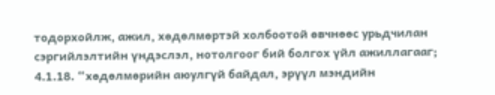тодорхойлж, ажил, хөдөлмөртэй холбоотой өвчнөөс урьдчилан сэргийлэлтийн үндэслэл, нотолгоог бий болгох үйл ажиллагааг;
4.1.18. “хөдөлмөрийн аюулгүй байдал, эрүүл мэндийн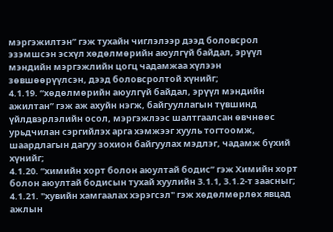мэргэжилтэн” гэж тухайн чиглэлээр дээд боловсрол эзэмшсэн эсхүл хөдөлмөрийн аюулгүй байдал, эрүүл мэндийн мэргэжлийн цогц чадамжаа хүлээн зөвшөөрүүлсэн, дээд боловсролтой хүнийг;
4.1.19. “хөдөлмөрийн аюулгүй байдал, эрүүл мэндийн ажилтан” гэж аж ахуйн нэгж, байгууллагын түвшинд үйлдвэрлэлийн осол, мэргэжлээс шалтгаалсан өвчнөөс урьдчилан сэргийлэх арга хэмжээг хууль тогтоомж, шаардлагын дагуу зохион байгуулах мэдлэг, чадамж бүхий хүнийг;
4.1.20. “химийн хорт болон аюултай бодис” гэж Химийн хорт болон аюултай бодисын тухай хуулийн 3.1.1, 3.1.2-т заасныг;
4.1.21. "хувийн хамгаалах хэрэгсэл" гэж хөдөлмөрлөх явцад ажлын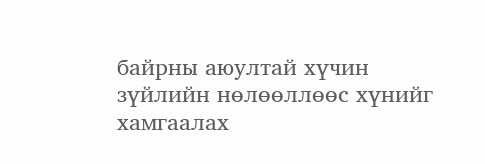байрны аюултай хүчин зүйлийн нөлөөллөөс хүнийг хамгаалах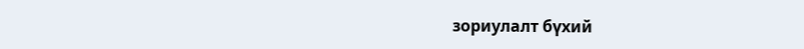зориулалт бүхий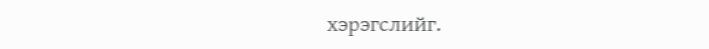хэрэгслийг.